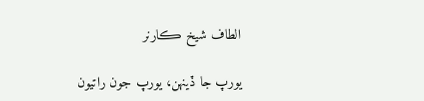الطاف شيخ ڪارنر

يورپ جا ڏينهن، يورپ جون راتيون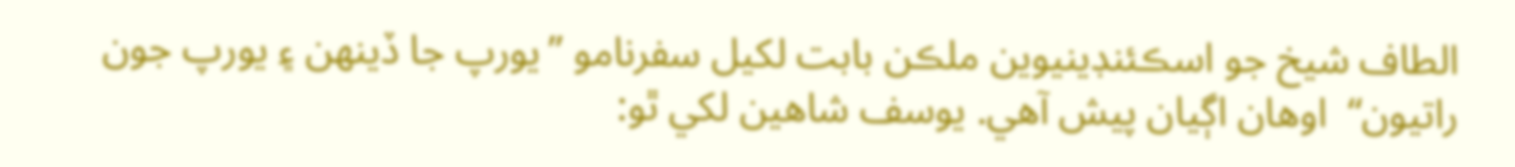الطاف شيخ جو اسڪئنڊينيوين ملڪن بابت لکيل سفرنامو ”يورپ جا ڏينھن ۽ يورپ جون راتيون“  اوهان اڳيان پيش آهي. يوسف شاھين لکي ٿو: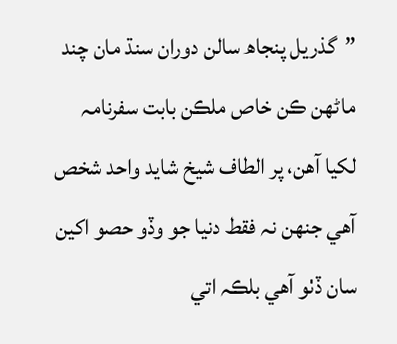”گذريل پنجاھ سالن دوران سنڌ مان چند ماڻھن ڪن خاص ملڪن بابت سفرنامہ لکيا آهن، پر الطاف شيخ شايد واحد شخص آهي جنهن نہ فقط دنيا جو وڏو حصو اکين سان ڏٺو آهي بلڪہ اتي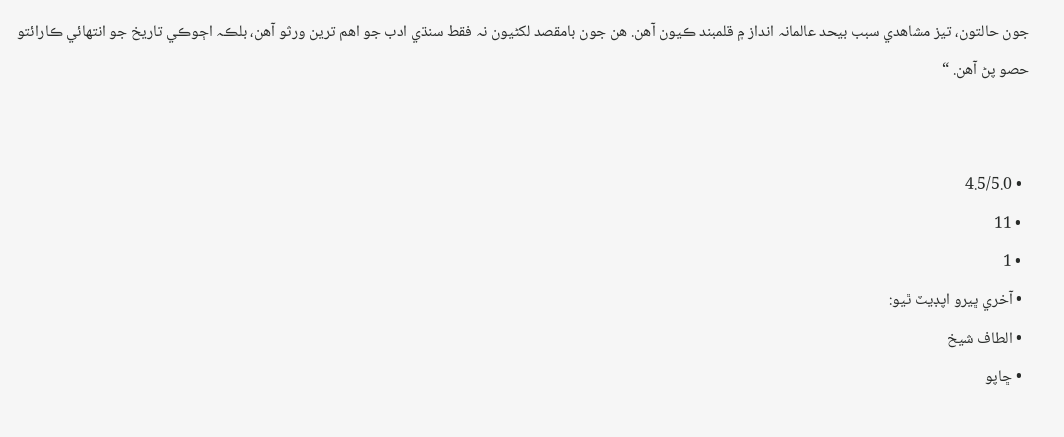جون حالتون، تيز مشاهدي سبب بيحد عالمانہ انداز ۾ قلمبند ڪيون آهن. هن جون بامقصد لکڻيون نہ فقط سنڌي ادب جو اهم ترين ورثو آهن، بلڪہ اڄوڪي تاريخ جو انتھائي ڪارائتو حصو پڻ آهن. “


  • 4.5/5.0
  • 11
  • 1
  • آخري ڀيرو اپڊيٽ ٿيو:
  • الطاف شيخ
  • ڇاپو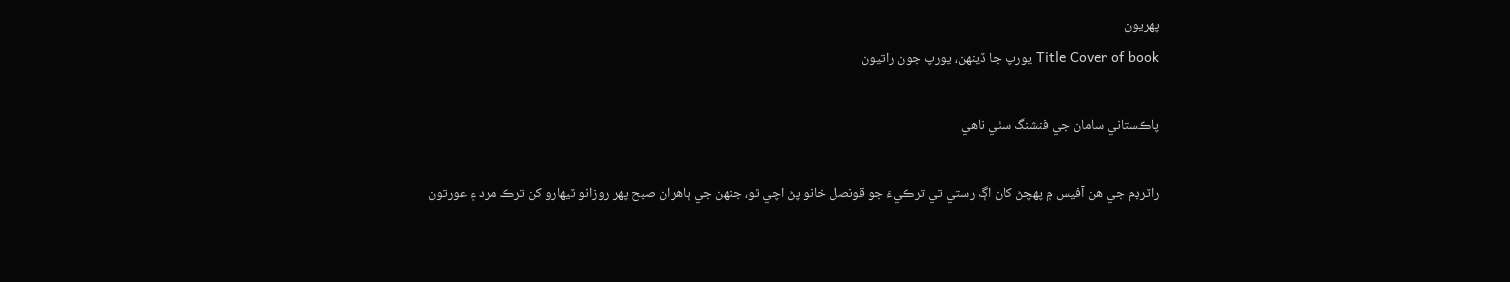پھريون
Title Cover of book يورپ جا ڏينهن، يورپ جون راتيون

پاڪستاني سامان جي فنشنگ سٺي ناهي

راٽرڊم جي هن آفيس ۾ پهچڻ کان اڳ رستي تي ترڪيءَ جو قونصل خانو پڻ اچي ٿو، جنهن جي ٻاهران صبح پهر روزانو ٽيهارو کن ترڪ مرد ۽ عورتون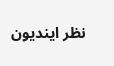نظر اينديون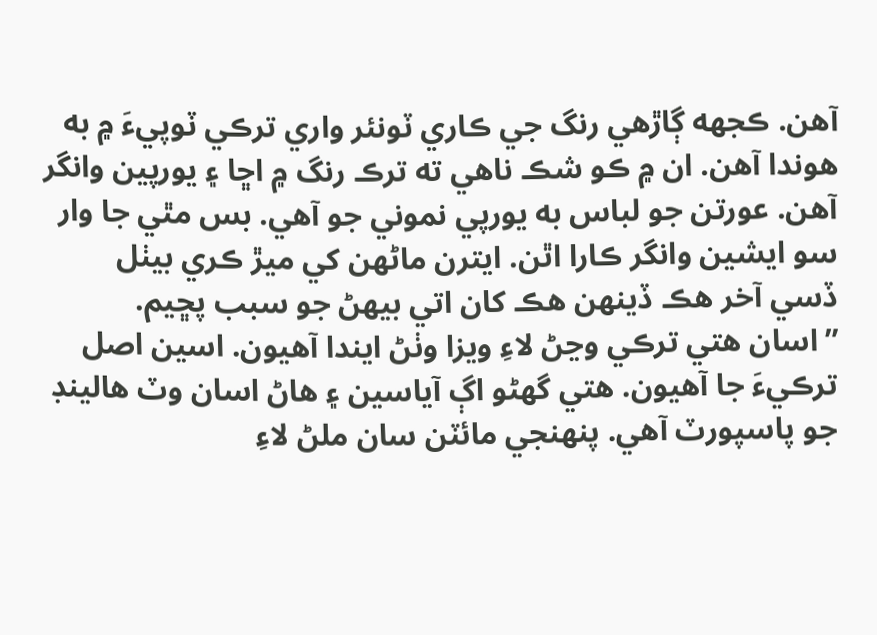آهن. ڪجهه ڳاڙهي رنگ جي ڪاري ٽونئر واري ترڪي ٽوپيءَ ۾ به هوندا آهن. ان ۾ ڪو شڪ ناهي ته ترڪ رنگ ۾ اڇا ۽ يورپين وانگر آهن. عورتن جو لباس به يورپي نموني جو آهي. بس مٿي جا وار سو ايشين وانگر ڪارا اٿن. ايترن ماڻهن کي ميڙ ڪري بيٺل ڏسي آخر هڪ ڏينهن هڪ کان اتي بيهڻ جو سبب پڇيم. ”اسان هتي ترڪي وڃڻ لاءِ ويزا وٺڻ ايندا آهيون. اسين اصل ترڪيءَ جا آهيون. هتي گهڻو اڳ آياسين ۽ هاڻ اسان وٽ هالينڊ جو پاسپورٽ آهي. پنهنجي مائٽن سان ملڻ لاءِ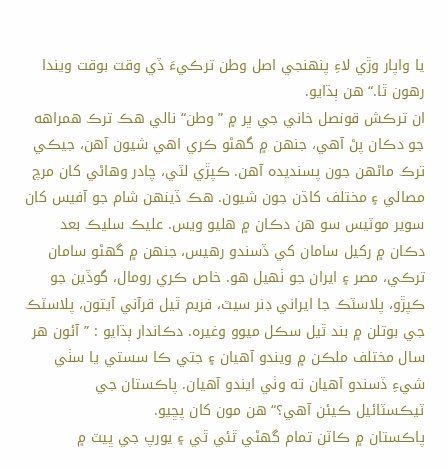يا واپار وڙي لاءِ پنهنجي اصل وطن ترڪيءَ ڏي وقت بوقت ويندا رهون ٿا.“ هن ٻڌايو.
ان ترڪش قونصل خاني جي ڀر ۾ ”وطن“ نالي هڪ ترڪ همراهه جو دڪان پڻ آهي، جنهن ۾ گهڻو ڪري اهي شيون آهن، جيڪي ترڪ ماڻهن جون پسنديده آهن. ڪپڙي لٽي، چادر وهاڻي کان مرچ مصالي ۽ مختلف کاڌن جون شيون. هڪ ڏينهن شام جو آفيس کان سوير موٽيس سو هن دڪان ۾ هليو ويس. عليڪ سليڪ بعد دڪان ۾ رکيل سامان کي ڏسندو رهيس، جنهن ۾ گهڻو سامان ترڪي، مصر ۽ ايران جو ٺهيل هو. خاص ڪري رومال، گوڏين جو ڪپڙو، پلاسٽڪ جا ايراني ڊنر سيٽ، فريم ٿيل قرآني آيتون، پلاسٽڪ جي بوتلن ۾ بند ٿيل سڪل ميوو وغيره. دڪاندار ٻڌايو : ”آئون هر سال مختلف ملڪن ۾ ويندو آهيان ۽ جتي ڪا سستي يا سٺي شيءِ ڏسندو آهيان ته وٺي ايندو آهيان. پاڪستان جي ٽيڪسٽائيل ڪيئن آهي؟“ هن مون کان پڇيو.
پاڪستان ۾ ڪاٽن تمام گهڻي ٿئي ٿي ۽ يورپ جي ڀيٽ ۾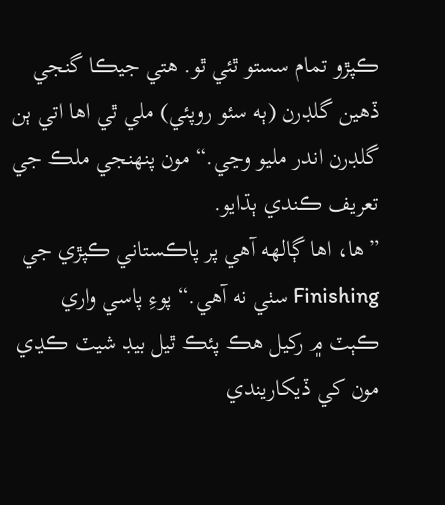ڪپڙو تمام سستو ٿئي ٿو. هتي جيڪا گنجي ڏهين گلڊرن (ٻه سئو روپئي) ملي ٿي اها اتي ٻن گلڊرن اندر مليو وڃي.“ مون پنهنجي ملڪ جي تعريف ڪندي ٻڌايو.
”ها، اها ڳالهه آهي پر پاڪستاني ڪپڙي جي Finishing سٺي نه آهي.“ پوءِ پاسي واري ڪٻٽ ۾ رکيل هڪ پئڪ ٿيل بيڊ شيٽ ڪڍي مون کي ڏيکاريندي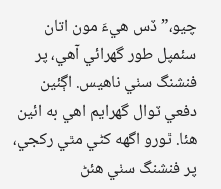چيو،” ڏس هيءَ مون اتان سئمپل طور گهرائي آهي، پر فنشنگ سٺي ناهيس. اڳئين دفعي ٽوال گهرايم اهي به ائين هئا. ٿورو اگهه کڻي مٿي رکجي، پر فنشنگ سٺي هئڻ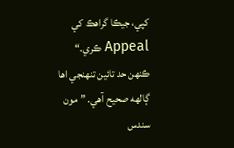کپي، جيڪا گراهڪ کي Appeal ڪري.“
ڪنهن حد تائين تنهنجي اها ڳالهه صحيح آهي. ” مون سندس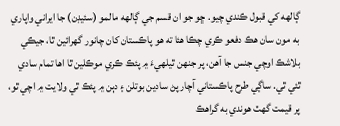ڳالهه کي قبول ڪندي چيو. ڇو جو ان قسم جي ڳالهه مالمو (سئيڊن) جا ايراني واپاري به مون سان هڪ دفعو ڪري چڪا هئا ته هو پاڪستان کان چانور گهرائين ٿا، جيڪي بلاشڪ اوچي جنس جا آهن، پر جنهن ٿيلهيءَ ۾ پئڪ ڪري موڪلين ٿا اها تمام سادي ٿئي ٿي. ساڳي طرح پاڪستاني آچار پڻ سادين بوتلن ۽ دٻن ۾ پئڪ ٿي ولايت ۾ اچي ٿو، پر قيمت گهٽ هوندي به گراهڪ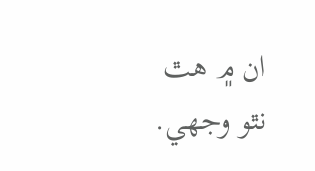ان ۾ هٿ نٿو وجهي.